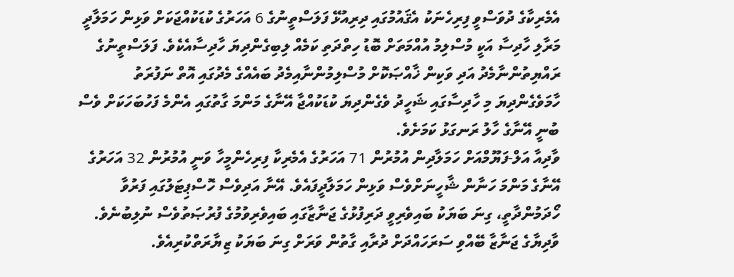އެމެރިކާގެ ދުވަސްވީ ފިރިހެނަކު އެޤައުމުގައި ދިރިއުޅޭ ފަލަސްތީނުގެ 6 އަހަރުގެ ކުޑަކުއްޖަކަށް ވަޅިން ހަމަލާދީ މަރާލި ހާދިސާ އަކީ މުސްލިމު އުއްމަތަށް ބޮޑު ހިތްދަތި ކަމެއް ލިބިގެންދިޔަ ހާދިސާއެކެވެ. ފަލަސްތީނުގެ ރައްޔިތުންނާމެދު އަދި ވަކިން ޚާއްޞަކޮށް މުސްލިމުންނާއިމެދު ބައެއްގެ މެދުގައި އޮތް ނަފުރަތު ހާމަވެގެންދިޔަ މި ހާދިސާގައި ޝަހީދު ވެގެންދިޔަ ކުޑަކުއްޖާ އޭނާގެ މަންމަ ގާތުގައި އެންމެ ފަހުބަހަކަށް ވެސް ބުނީ އޭނާގެ ހާލު ރަނގަޅު ކަމަށެވެ.
ވާދިއާ އަލް-ފަޔޫމްއަށް ހަމަލާދިން އުމުރުން 71 އަހަރުގެ އެމެރިކާ ފިރިހެންމީހާ ވަނީ އުމުރުން 32 އަހަރުގެ އޭނާގެ މަންމަ ހަނާން ޝާހީނަށްވެސް ވަޅިން ހަމަލާދީފައެވެ. އޭނާ އަދިވެސް ހޮސްޕިޓަލުގައި ފަރުވާ ހޯދަމުންދާތީ، ގިނަ ބަޔަކު ބައިވެރިވީ ދަރިފުޅުގެ ޖަނާޒާގައި ބައިވެރިވުމުގެ ފުރުޞަތުވެސް ނުލިބުނެވެ. ވާދިޔާގެ ޖަނާޒާ ބޭއްވި ސަރަހައްދަށް ދުރާއި ގާތުން ވަރަށް ގިނަ ބަޔަކު ޒިޔާރަތްކުރިއެވެ.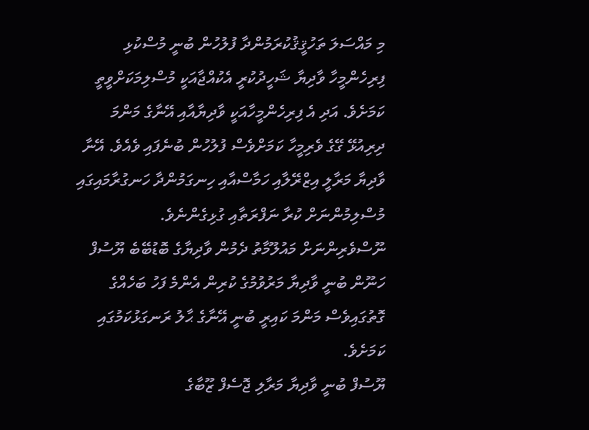މި މައްސަލަ ތަހުޤީޤުކުރަމުންދާ ފުލުހުން ބުނީ މުސްކުޅި ފިރިހެންމީހާ ވާދިޔާ ޝަހީދުކުރީ އެކުއްޖާއަކީ މުސްލިމަކަށްވީތީ ކަމަށެވެ. އަދި އެ ފިރިހެންމީހާއަކީ ވާދިޔާއާއި އޭނާގެ މަންމަ ދިރިއުޅޭ ގޭގެ ވެރިމީހާ ކަމަށްވެސް ފުލުހުން ބުނެފައި ވެއެވެ. އޭނާ ވާދިޔާ މަރާލީ އިޒްރޭލާއި ހަމާސްއާއި ހިނގަމުންދާ ހަނގުރާމައިގައި މުސްލިމުންނަށް ކުރާ ނަފްރަތާއި ގުޅިގެންނެވެ.
ނޫސްވެރިންނަށް މައުލޫމާތު ދެމުން ވާދިޔާގެ ބޮޑުބޭބެ ޔޫސުފް ހަނޫން ބުނީ ވާދިޔާ މަރުވުމުގެ ކުރިން އެންމެ ފަހު ބަހެއްގެ ގޮތުގައިވެސް މަންމަ ކައިރީ ބުނީ އޭނާގެ ޙާލު ރަނގަޅުކަމުގައި ކަމަށެވެ.
ޔޫސުފް ބުނީ ވާދިޔާ މަރާލި ޖޮސެފް ޒޫބާގެ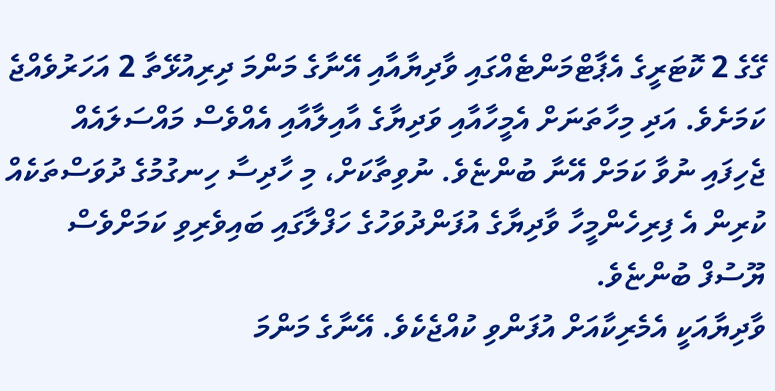ގޭގެ 2 ކޮޓަރީގެ އެޕާޓްމަންޓެއްގައި ވާދިޔާއާއި އޭނާގެ މަންމަ ދިރިއުޅޭތާ 2 އަހަރުވެއްޖެ ކަމަށެވެ. އަދި މިހާތަނަށް އެމީހާއާއި ވަދިޔާގެ އާއިލާއާއި އެއްވެސް މައްސަލައެއް ޖެހިފައި ނުވާ ކަމަށް އޭނާ ބުންޏެވެ. ނުވިތާކަށް، މި ހާދިސާ ހިނގުމުގެ ދުވަސްތަކެއް ކުރިން އެ ފިރިހެންމީހާ ވާދިޔާގެ އުފަންދުވަހުގެ ހަފްލާގައި ބައިވެރިވި ކަމަށްވެސް ޔޫސުފް ބުންޏެވެ.
ވާދިޔާއަކީ އެމެރިކާއަށް އުފަންވި ކުއްޖެކެވެ. އޭނާގެ މަންމަ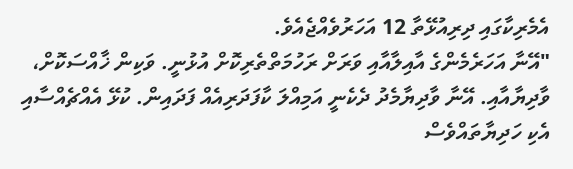އެމެރިކާގައި ދިރިއުޅޭތާ 12 އަހަރުވެއްޖެއެވެ.
"އޭނާ އަހަރެމެންގެ އާއިލާއާއި ވަރަށް ރަހުމަތްތެރިކޮށް އުޅުނީ. ވަކިން ޚާއްސަކޮށް، ވާދިޔާއާއި. އޭނާ ވާދިޔާމެދު ދެކެނީ އަމިއްލަ ކާފަދަރިއެއް ފަދައިން. ކުޅޭ އެއްޗެއްސާއި އެކި ހަދިޔާތައްވެސް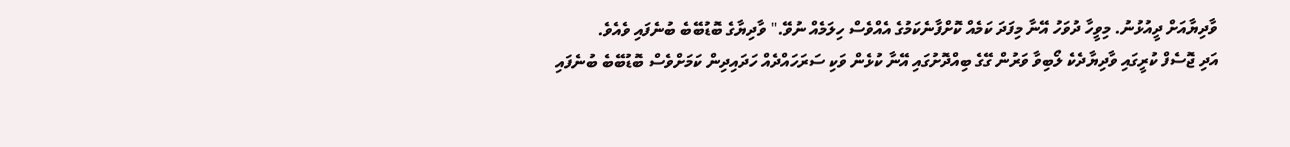ވާދިޔާއަށް ދީއުޅުނު. މިވީހާ ދުވަހު އޭނާ މިފަދަ ކަމެއް ކޮށްފާނެކަމުގެ އެއްވެސް ހިލަމެއް ނުވޭ." ވާދިޔާގެ ބޮޑުބޭބެ ބުނެފައި ވެއެވެ.
އަދި ޖޮސެފް ކުރީގައި ވާދިޔާދެކެ ލޯބިވާ ވަރުން ގޭގެ ބިއްދޮށުގައި އޭނާ ކުޅެން ވަކި ސަރަހައްދެއް ހަދައިދިން ކަމަށްވެސް ބޮޑުބޭބެ ބުނެފައި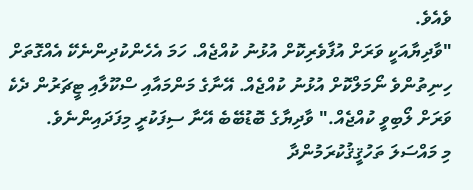ވެއެވެ.
"ވާދިޔާއަކީ ވަރަށް އުފާވެރިކޮށް އުޅުނު ކުއްޖެއް. ހަމަ އެހެންކުދިންނެކޭ އެއްގޮތަށް ހިނިތުންވެ ނޯމަލްކޮށް އުޅުނު ކުއްޖެއް. އޭނާގެ މަންމައާއި ސްކޫލާއި ޓީޗަރުން ދެކެ ވަރަށް ލޯބިވީ ކުއްޖެއް." ވާދިޔާގެ ބޮޑުބޭބެ އޭނާ ސިފަކުރީ މިފަދައިންނެވެ.
މި މައްސަލަ ތަހުޤީޤުކުރަމުންދާ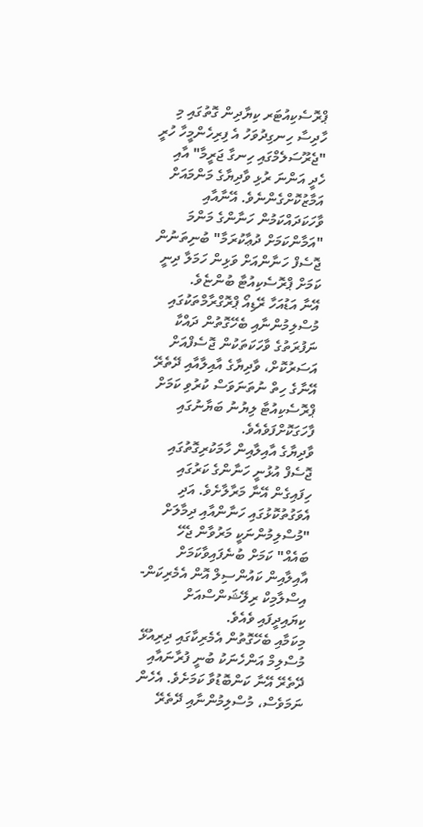ޕްރޮސެކިއުޓަރ ކިޔާދިން ގޮތުގައި މި ހާދިސާ ހިނގިދުވަހު އެ ފިރިހެންމީހާ ހުރީ "ޖެރޫސަލެމްގައި ހިނގާ ޖަރީމާ" އާއި ހެދީ އަންނަ ރުޅި ވާދިޔާގެ މަންމައަށް އަމާޒުކޮށްގެންނެވެ. އޭނާއާއި ވާހަކަދައްކަމުން ހަނާންގެ މަންމަ "އަމާންކަމަށް ދުޢާކުރަމާ" ބުނިތަނުން ޖޮސެފް ހަނާންއަށް ވަޅިން ހަމަލާ ދިނީ ކަމަށް ޕްރޮސެކިއުޓާ ބުންޏެވެ.
އޭނާ އަޑުއަހާ ރޭޑިއޯ ޕްރޮގްރާމްތަކުގައި މުސްލިމުންނާއި ބެހޭގޮތުން ދައްކާ ނަފުރަތުގެ ވާހަކަތަކުން ޖޮސެފްއަށް އަސަރުކޮށް، ވާދިޔާގެ އާއިލާއާއި ދޭތެރޭ އޭނާގެ ހިތް ނުތަނަވަސް ކުރުވި ކަމަށް ޕްރޮސެކިއުޓާ ލިޔުނު ބަޔާނުގައި ފާހަގަކޮށްފަވެއެވެ.
ވާދިޔާގެ އާއިލާއިން ހާމަކުރިގޮތުގައި ޖޮސެފް އުޅުނީ ހަނާންގެ ކަރުގައި ހިފައިގެން އޭނާ މަރާލާށެވެ. އަދި އެވަގުތުކޮޅުގައި ހަނާންއާއި ދިމާލަށް "މުސްލިމުންނަކީ މަރުވާން ޖެހޭ ބައެއް" ކަމަށް ބުނެފައިވާކަމަށް އާއިލާއިން ކައުންސިލް އޮން އެމެރިކަން-އިސްލާމިކް ރިލޭޝަންސްއަށް ކިޔައިދީފައި ވެއެވެ.
މިކަމާއި ބެހޭގޮތުން އެމެރިކާގައި ދިރިއުޅޭ މުސްލިމް އަންހެނަކު ބުނީ ފުރާނައާއި ދޭތެރޭ އޭނާ ކަންބޮޑުވާ ކަމަށެވެ. އެހެން ނަމަވެސް، މުސްލިމުންނާއި ދޭތެރޭ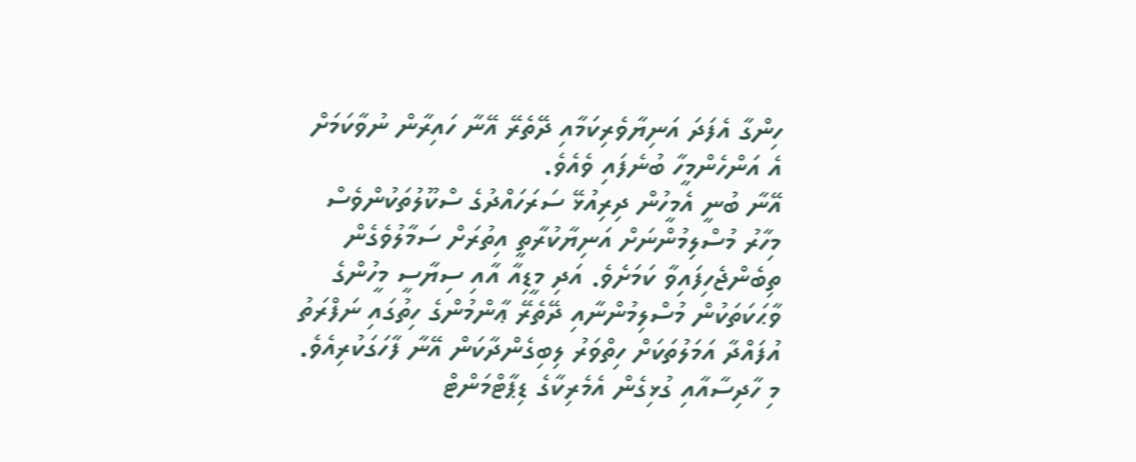ހިންގާ އެފަދަ އަނިޔާވެރިކަމާއި ދޭތެރޭ އޭނާ ހައިރާން ނުވާކަމަށް އެ އަންހެންމީހާ ބުނެފައި ވެއެވެ.
އޭނާ ބުނީ އެމީހުން ދިރިއުޅޭ ސަރަހައްދުގެ ސްކޫލުތަކުންވެސް މިހާރު މުސްލިމުންނަށް އަނިޔާކުރާތީ އިތުރަށް ސަމާލުވެގެން ތިބެންޖެހިފައިވާ ކަމަށެވެ. އަދި މީޑިއާ އާއި ސިޔާސީ މީހުންގެ ވާޙަކަތަކުން މުސްލިމުންނާއި ދޭތެރޭ ޢާންމުންގެ ހިތުގައި ނަފްރަތު އުފައްދާ އަމަލުތަކަށް ހިތްވަރު ލިބިގެންދާކަން އޭނާ ފާހަގަކުރިއެވެ.
މި ހާދިސާއާއި ގުޅިގެން އެމެރިކާގެ ޑިޕާޓްމަންޓް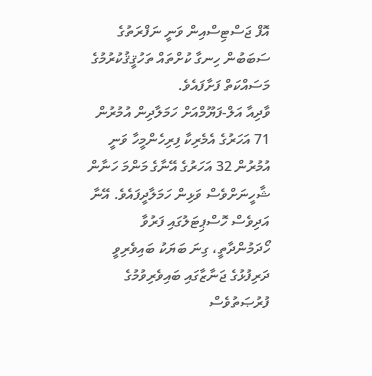އޮފް ޖަސްޓިސްއިން ވަނީ ނަފްރަތުގެ ސަބަބުން ހިނގާ ކުށްތައް ތަހުޤީޤުކުރުމުގެ މަސައްކަތް ފަށާފައެވެ.
ވާދިއާ އަލް-ފަޔޫމްއަށް ހަމަލާދިން އުމުރުން 71 އަހަރުގެ އެމެރިކާ ފިރިހެންމީހާ ވަނީ އުމުރުން 32 އަހަރުގެ އޭނާގެ މަންމަ ހަނާން ޝާހީނަށްވެސް ވަޅިން ހަމަލާދީފައެވެ. އޭނާ އަދިވެސް ހޮސްޕިޓަލުގައި ފަރުވާ ހޯދަމުންދާތީ، ގިނަ ބަޔަކު ބައިވެރިވީ ދަރިފުޅުގެ ޖަނާޒާގައި ބައިވެރިވުމުގެ ފުރުޞަތުވެސް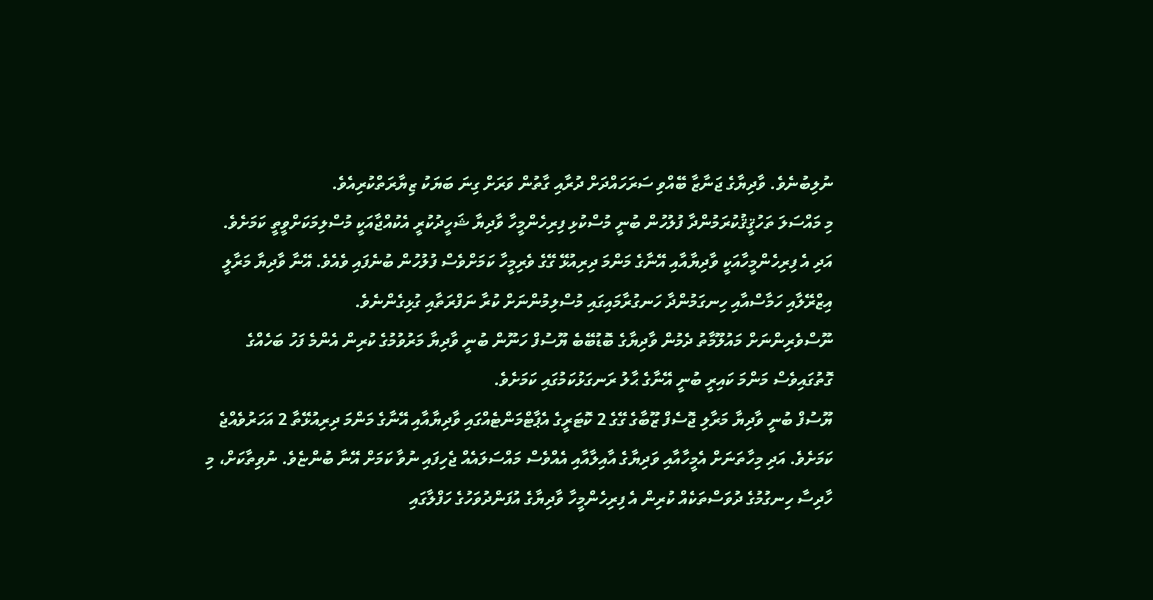ނުލިބުނެވެ. ވާދިޔާގެ ޖަނާޒާ ބޭއްވި ސަރަހައްދަށް ދުރާއި ގާތުން ވަރަށް ގިނަ ބަޔަކު ޒިޔާރަތްކުރިއެވެ.
މި މައްސަލަ ތަހުޤީޤުކުރަމުންދާ ފުލުހުން ބުނީ މުސްކުޅި ފިރިހެންމީހާ ވާދިޔާ ޝަހީދުކުރީ އެކުއްޖާއަކީ މުސްލިމަކަށްވީތީ ކަމަށެވެ. އަދި އެ ފިރިހެންމީހާއަކީ ވާދިޔާއާއި އޭނާގެ މަންމަ ދިރިއުޅޭ ގޭގެ ވެރިމީހާ ކަމަށްވެސް ފުލުހުން ބުނެފައި ވެއެވެ. އޭނާ ވާދިޔާ މަރާލީ އިޒްރޭލާއި ހަމާސްއާއި ހިނގަމުންދާ ހަނގުރާމައިގައި މުސްލިމުންނަށް ކުރާ ނަފްރަތާއި ގުޅިގެންނެވެ.
ނޫސްވެރިންނަށް މައުލޫމާތު ދެމުން ވާދިޔާގެ ބޮޑުބޭބެ ޔޫސުފް ހަނޫން ބުނީ ވާދިޔާ މަރުވުމުގެ ކުރިން އެންމެ ފަހު ބަހެއްގެ ގޮތުގައިވެސް މަންމަ ކައިރީ ބުނީ އޭނާގެ ޙާލު ރަނގަޅުކަމުގައި ކަމަށެވެ.
ޔޫސުފް ބުނީ ވާދިޔާ މަރާލި ޖޮސެފް ޒޫބާގެ ގޭގެ 2 ކޮޓަރީގެ އެޕާޓްމަންޓެއްގައި ވާދިޔާއާއި އޭނާގެ މަންމަ ދިރިއުޅޭތާ 2 އަހަރުވެއްޖެ ކަމަށެވެ. އަދި މިހާތަނަށް އެމީހާއާއި ވަދިޔާގެ އާއިލާއާއި އެއްވެސް މައްސަލައެއް ޖެހިފައި ނުވާ ކަމަށް އޭނާ ބުންޏެވެ. ނުވިތާކަށް، މި ހާދިސާ ހިނގުމުގެ ދުވަސްތަކެއް ކުރިން އެ ފިރިހެންމީހާ ވާދިޔާގެ އުފަންދުވަހުގެ ހަފްލާގައި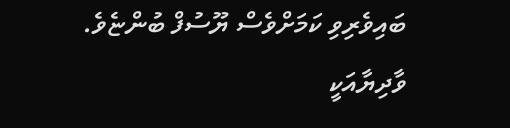ބައިވެރިވި ކަމަށްވެސް ޔޫސުފް ބުންޏެވެ.
ވާދިޔާއަކީ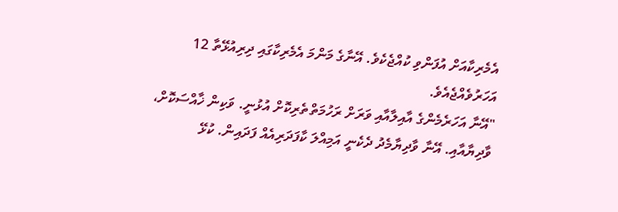އެމެރިކާއަށް އުފަންވި ކުއްޖެކެވެ. އޭނާގެ މަންމަ އެމެރިކާގައި ދިރިއުޅޭތާ 12 އަހަރުވެއްޖެއެވެ.
"އޭނާ އަހަރެމެންގެ އާއިލާއާއި ވަރަށް ރަހުމަތްތެރިކޮށް އުޅުނީ. ވަކިން ޚާއްސަކޮށް، ވާދިޔާއާއި. އޭނާ ވާދިޔާމެދު ދެކެނީ އަމިއްލަ ކާފަދަރިއެއް ފަދައިން. ކުޅޭ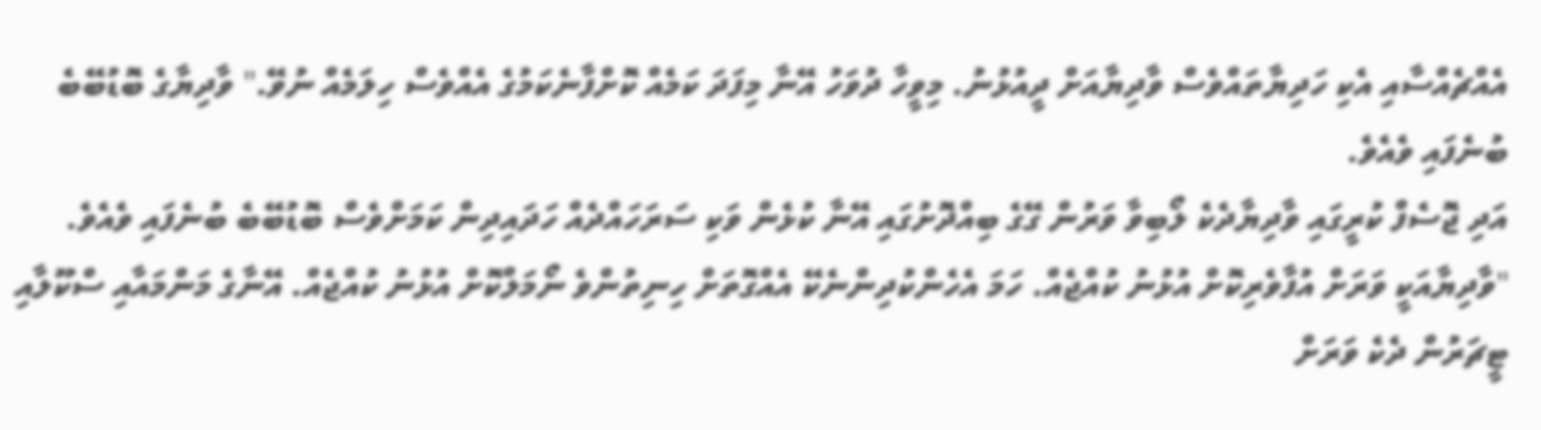އެއްޗެއްސާއި އެކި ހަދިޔާތައްވެސް ވާދިޔާއަށް ދީއުޅުނު. މިވީހާ ދުވަހު އޭނާ މިފަދަ ކަމެއް ކޮށްފާނެކަމުގެ އެއްވެސް ހިލަމެއް ނުވޭ." ވާދިޔާގެ ބޮޑުބޭބެ ބުނެފައި ވެއެވެ.
އަދި ޖޮސެފް ކުރީގައި ވާދިޔާދެކެ ލޯބިވާ ވަރުން ގޭގެ ބިއްދޮށުގައި އޭނާ ކުޅެން ވަކި ސަރަހައްދެއް ހަދައިދިން ކަމަށްވެސް ބޮޑުބޭބެ ބުނެފައި ވެއެވެ.
"ވާދިޔާއަކީ ވަރަށް އުފާވެރިކޮށް އުޅުނު ކުއްޖެއް. ހަމަ އެހެންކުދިންނެކޭ އެއްގޮތަށް ހިނިތުންވެ ނޯމަލްކޮށް އުޅުނު ކުއްޖެއް. އޭނާގެ މަންމައާއި ސްކޫލާއި ޓީޗަރުން ދެކެ ވަރަށް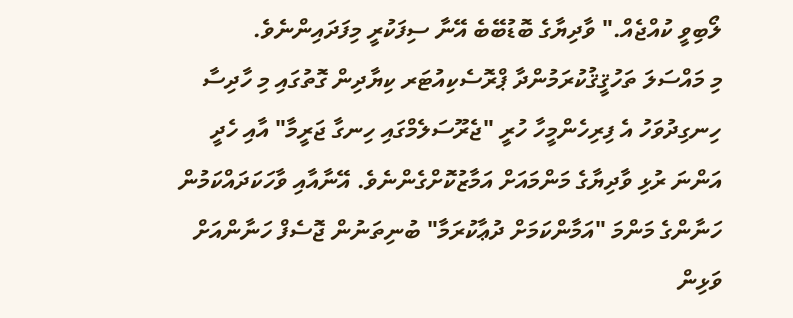ލޯބިވީ ކުއްޖެއް." ވާދިޔާގެ ބޮޑުބޭބެ އޭނާ ސިފަކުރީ މިފަދައިންނެވެ.
މި މައްސަލަ ތަހުޤީޤުކުރަމުންދާ ޕްރޮސެކިއުޓަރ ކިޔާދިން ގޮތުގައި މި ހާދިސާ ހިނގިދުވަހު އެ ފިރިހެންމީހާ ހުރީ "ޖެރޫސަލެމްގައި ހިނގާ ޖަރީމާ" އާއި ހެދީ އަންނަ ރުޅި ވާދިޔާގެ މަންމައަށް އަމާޒުކޮށްގެންނެވެ. އޭނާއާއި ވާހަކަދައްކަމުން ހަނާންގެ މަންމަ "އަމާންކަމަށް ދުޢާކުރަމާ" ބުނިތަނުން ޖޮސެފް ހަނާންއަށް ވަޅިން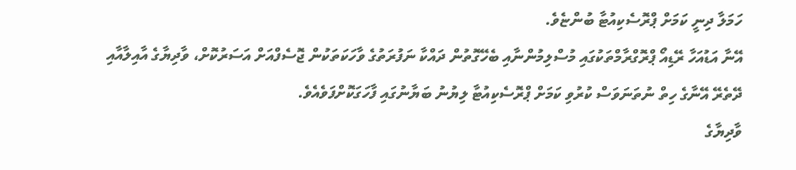ހަމަލާ ދިނީ ކަމަށް ޕްރޮސެކިއުޓާ ބުންޏެވެ.
އޭނާ އަޑުއަހާ ރޭޑިއޯ ޕްރޮގްރާމްތަކުގައި މުސްލިމުންނާއި ބެހޭގޮތުން ދައްކާ ނަފުރަތުގެ ވާހަކަތަކުން ޖޮސެފްއަށް އަސަރުކޮށް، ވާދިޔާގެ އާއިލާއާއި ދޭތެރޭ އޭނާގެ ހިތް ނުތަނަވަސް ކުރުވި ކަމަށް ޕްރޮސެކިއުޓާ ލިޔުނު ބަޔާނުގައި ފާހަގަކޮށްފަވެއެވެ.
ވާދިޔާގެ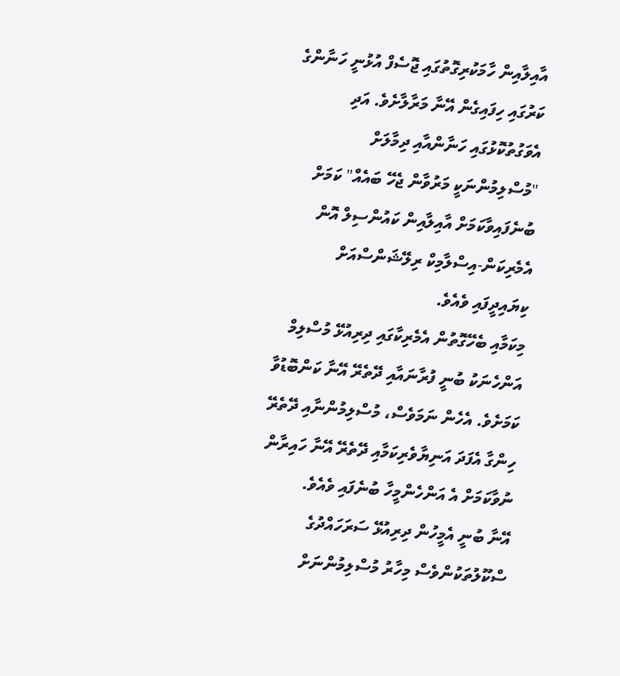އާއިލާއިން ހާމަކުރިގޮތުގައި ޖޮސެފް އުޅުނީ ހަނާންގެ ކަރުގައި ހިފައިގެން އޭނާ މަރާލާށެވެ. އަދި އެވަގުތުކޮޅުގައި ހަނާންއާއި ދިމާލަށް "މުސްލިމުންނަކީ މަރުވާން ޖެހޭ ބައެއް" ކަމަށް ބުނެފައިވާކަމަށް އާއިލާއިން ކައުންސިލް އޮން އެމެރިކަން-އިސްލާމިކް ރިލޭޝަންސްއަށް ކިޔައިދީފައި ވެއެވެ.
މިކަމާއި ބެހޭގޮތުން އެމެރިކާގައި ދިރިއުޅޭ މުސްލިމް އަންހެނަކު ބުނީ ފުރާނައާއި ދޭތެރޭ އޭނާ ކަންބޮޑުވާ ކަމަށެވެ. އެހެން ނަމަވެސް، މުސްލިމުންނާއި ދޭތެރޭ ހިންގާ އެފަދަ އަނިޔާވެރިކަމާއި ދޭތެރޭ އޭނާ ހައިރާން ނުވާކަމަށް އެ އަންހެންމީހާ ބުނެފައި ވެއެވެ.
އޭނާ ބުނީ އެމީހުން ދިރިއުޅޭ ސަރަހައްދުގެ ސްކޫލުތަކުންވެސް މިހާރު މުސްލިމުންނަށް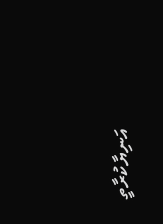އަނިޔާކުރާތީ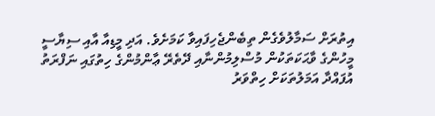އިތުރަށް ސަމާލުވެގެން ތިބެންޖެހިފައިވާ ކަމަށެވެ. އަދި މީޑިއާ އާއި ސިޔާސީ މީހުންގެ ވާޙަކަތަކުން މުސްލިމުންނާއި ދޭތެރޭ ޢާންމުންގެ ހިތުގައި ނަފްރަތު އުފައްދާ އަމަލުތަކަށް ހިތްވަރު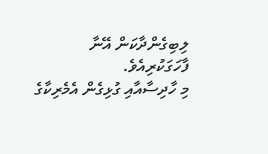ލިބިގެންދާކަން އޭނާ ފާހަގަކުރިއެވެ.
މި ހާދިސާއާއި ގުޅިގެން އެމެރިކާގެ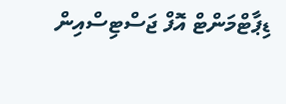ޑިޕާޓްމަންޓް އޮފް ޖަސްޓިސްއިން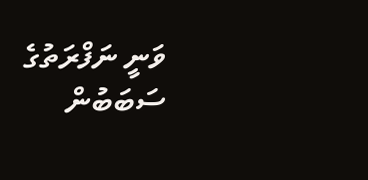ވަނީ ނަފްރަތުގެ ސަބަބުން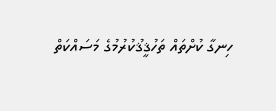ހިނގާ ކުށްތައް ތަހުޤީޤުކުރުމުގެ މަސައްކަތް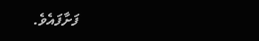ފަށާފައެވެ.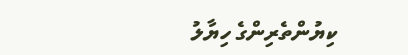ކިޔުންތެރިންގެ ހިޔާލު